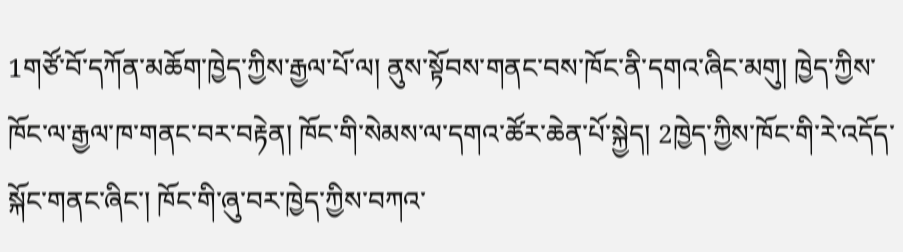1གཙོ་བོ་དཀོན་མཆོག་ཁྱེད་ཀྱིས་རྒྱལ་པོ་ལ། ནུས་སྟོབས་གནང་བས་ཁོང་ནི་དགའ་ཞིང་མགུ། ཁྱེད་ཀྱིས་ཁོང་ལ་རྒྱལ་ཁ་གནང་བར་བརྟེན། ཁོང་གི་སེམས་ལ་དགའ་ཚོར་ཆེན་པོ་སྐྱེད། 2ཁྱེད་ཀྱིས་ཁོང་གི་རེ་འདོད་སྐོང་གནང་ཞིང་། ཁོང་གི་ཞུ་བར་ཁྱེད་ཀྱིས་བཀའ་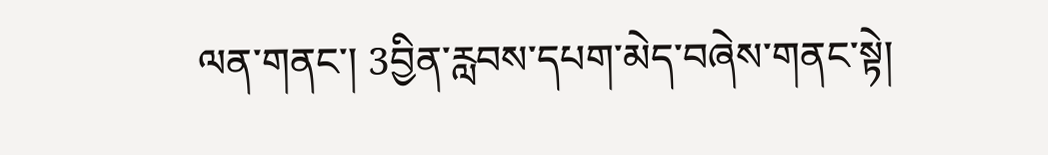ལན་གནང་། 3བྱིན་རླབས་དཔག་མེད་བཞེས་གནང་སྟེ།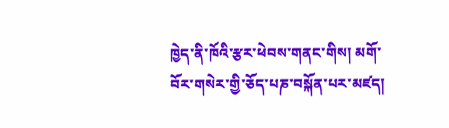ཁྱེད་ནི་ཁོའི་རྩར་ཕེབས་གནང་གིས། མགོ་བོར་གསེར་གྱི་ཅོད་པཎ་བསྐོན་པར་མཛད།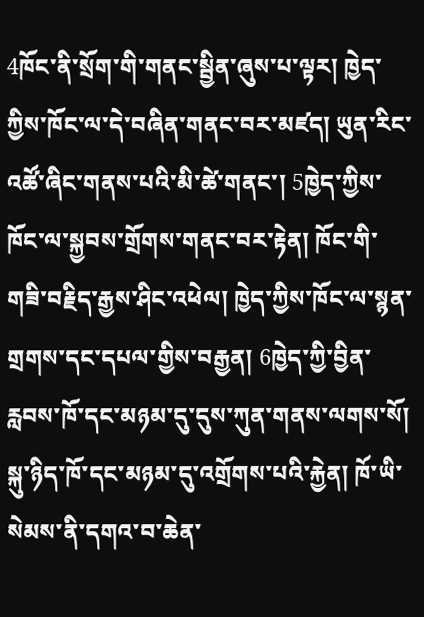4ཁོང་ནི་སྲོག་གི་གནང་སྦྱིན་ཞུས་པ་ལྟར། ཁྱེད་ཀྱིས་ཁོང་ལ་དེ་བཞིན་གནང་བར་མཛད། ཡུན་རིང་འཚོ་ཞིང་གནས་པའི་མི་ཚེ་གནང་། 5ཁྱེད་ཀྱིས་ཁོང་ལ་སྐྱབས་གྲོགས་གནང་བར་རྟེན། ཁོང་གི་གཟི་བརྗིད་རྒྱས་ཤིང་འཕེལ། ཁྱེད་ཀྱིས་ཁོང་ལ་སྙན་གྲགས་དང་དཔལ་གྱིས་བརྒྱན། 6ཁྱེད་ཀྱི་བྱིན་རླབས་ཁོ་དང་མཉམ་དུ་དུས་ཀུན་གནས་ལགས་སོ། སྐུ་ཉིད་ཁོ་དང་མཉམ་དུ་འགྲོགས་པའི་རྐྱེན། ཁོ་ཡི་སེམས་ནི་དགའ་བ་ཆེན་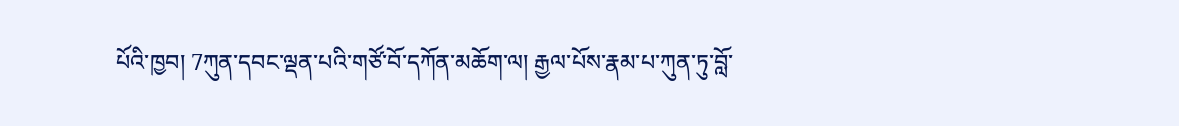པོའི་ཁྱབ། 7ཀུན་དབང་ལྡན་པའི་གཙོ་བོ་དཀོན་མཆོག་ལ། རྒྱལ་པོས་རྣམ་པ་ཀུན་ཏུ་བློ་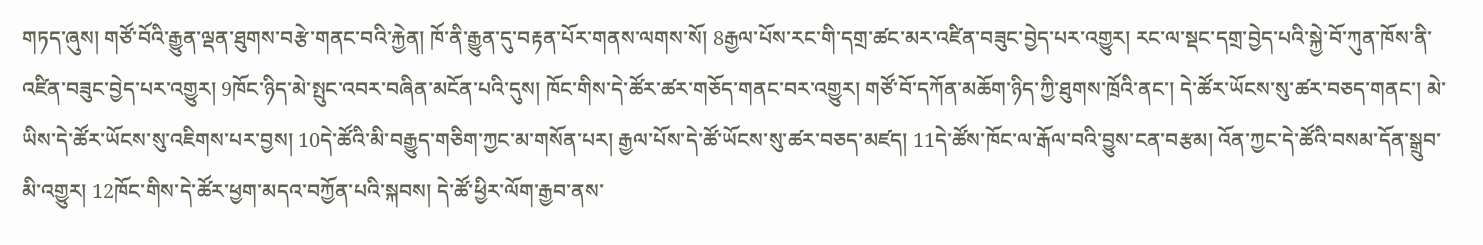གཏད་ཞུས། གཙོ་བོའི་རྒྱུན་ལྡན་ཐུགས་བརྩེ་གནང་བའི་རྐྱེན། ཁོ་ནི་རྒྱུན་དུ་བརྟན་པོར་གནས་ལགས་སོ། 8རྒྱལ་པོས་རང་གི་དགྲ་ཚང་མར་འཛིན་བཟུང་བྱེད་པར་འགྱུར། རང་ལ་སྡང་དགྲ་བྱེད་པའི་སྐྱེ་བོ་ཀུན་ཁོས་ནི་འཛིན་བཟུང་བྱེད་པར་འགྱུར། 9ཁོང་ཉིད་མེ་སྤུང་འབར་བཞིན་མངོན་པའི་དུས། ཁོང་གིས་དེ་ཚོར་ཚར་གཅོད་གནང་བར་འགྱུར། གཙོ་བོ་དཀོན་མཆོག་ཉིད་ཀྱི་ཐུགས་ཁྲོའི་ནང་། དེ་ཚོར་ཡོངས་སུ་ཚར་བཅད་གནང་། མེ་ཡིས་དེ་ཚོར་ཡོངས་སུ་འཇིགས་པར་བྱས། 10དེ་ཚོའི་མི་བརྒྱུད་གཅིག་ཀྱང་མ་གསོན་པར། རྒྱལ་པོས་དེ་ཚོ་ཡོངས་སུ་ཚར་བཅད་མཛད། 11དེ་ཚོས་ཁོང་ལ་རྒོལ་བའི་བྱུས་ངན་བརྩམ། འོན་ཀྱང་དེ་ཚོའི་བསམ་དོན་སྒྲུབ་མི་འགྱུར། 12ཁོང་གིས་དེ་ཚོར་ཕྱག་མདའ་བཀྱོན་པའི་སྐབས། དེ་ཚོ་ཕྱིར་ལོག་རྒྱབ་ནས་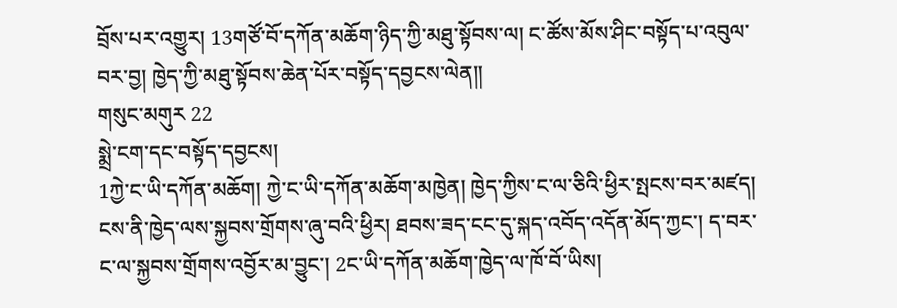བྲོས་པར་འགྱུར། 13གཙོ་བོ་དཀོན་མཆོག་ཉིད་ཀྱི་མཐུ་སྟོབས་ལ། ང་ཚོས་མོས་ཤིང་བསྟོད་པ་འབུལ་བར་བྱ། ཁྱེད་ཀྱི་མཐུ་སྟོབས་ཆེན་པོར་བསྟོད་དབྱངས་ལེན༎
གསུང་མགུར 22
སྨྲེ་ངག་དང་བསྟོད་དབྱངས།
1ཀྱེ་ང་ཡི་དཀོན་མཆོག། ཀྱེ་ང་ཡི་དཀོན་མཆོག་མཁྱེན། ཁྱེད་ཀྱིས་ང་ལ་ཅིའི་ཕྱིར་སྤངས་བར་མཛད། ངས་ནི་ཁྱེད་ལས་སྐྱབས་གྲོགས་ཞུ་བའི་ཕྱིར། ཐབས་ཟད་ངང་དུ་སྐད་འབོད་འདོན་མོད་ཀྱང་། ད་བར་ང་ལ་སྐྱབས་གྲོགས་འབྱོར་མ་བྱུང་། 2ང་ཡི་དཀོན་མཆོག་ཁྱེད་ལ་ཁོ་བོ་ཡིས།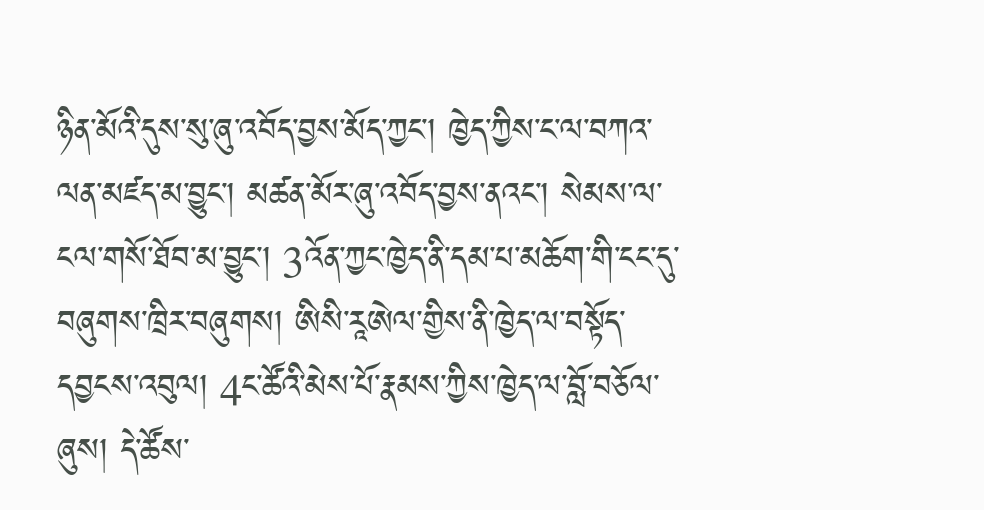ཉིན་མོའི་དུས་སུ་ཞུ་འབོད་བྱས་མོད་ཀྱང་། ཁྱེད་ཀྱིས་ང་ལ་བཀའ་ལན་མཛད་མ་བྱུང་། མཚན་མོར་ཞུ་འབོད་བྱས་ནའང་། སེམས་ལ་ངལ་གསོ་ཐོབ་མ་བྱུང་། 3འོན་ཀྱང་ཁྱེད་ནི་དམ་པ་མཆོག་གི་ངང་དུ་བཞུགས་ཁྲིར་བཞུགས། ཨིསི་རཱཨེལ་གྱིས་ནི་ཁྱེད་ལ་བསྟོད་དབྱངས་འབུལ། 4ང་ཚོའི་མེས་པོ་རྣམས་ཀྱིས་ཁྱེད་ལ་བློ་བཅོལ་ཞུས། དེ་ཚོས་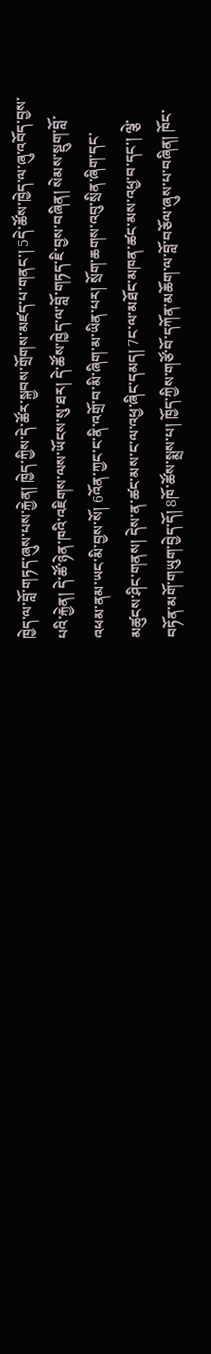ཁྱེད་ལ་བློ་གཏད་ཞུས་པས་རྐྱེན། ཁྱེད་ཀྱིས་དེ་ཚོར་སྐྱབས་གྲོགས་མཛད་པ་གནང་། 5དེ་ཚོས་ཁྱེད་ལ་ཞུ་འབོད་བྱས་པའི་རྐྱེན། དེ་ཚོ་ཉེན་ཁའི་འཇིགས་ལས་ཡོངས་སུ་ཐར། དེ་ཚོས་ཁྱེད་ལ་བློ་གཏད་ཇི་བྱས་བཞིན། སེམས་སྡུག་བློ་འཕམ་ནམ་ཡང་མི་བྱས་སོ། 6འོན་ཀྱང་ང་ནི་འགྲོ་བ་མི་ཞིག་མ་ཡིན་པར། སྲོག་ཆགས་འབུ་སྲིན་ཞིག་དང་མཚུངས་ཤིང་གནས། དེས་ན་ཚང་མས་ང་ལ་འཕྱ་ཞིང་དམད། 7ང་ལ་མཐོང་མཁན་ཚང་མས་འཕྱ་བ་དང་། ལྕེ་བཏོན་མགོ་གཡུག་བྱེད་དོ། 8ཁོ་ཚོས་སྨྲས་པ། ཁྱོད་ཀྱིས་གཙོ་བོ་དཀོན་མཆོག་ལ་བློ་བཅོལ་ཞུས་པ་བཞིན། ཁོང་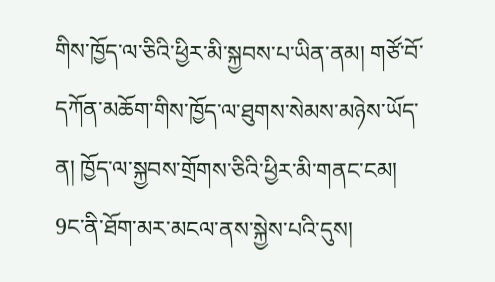གིས་ཁྱོད་ལ་ཅིའི་ཕྱིར་མི་སྐྱབས་པ་ཡིན་ནམ། གཙོ་བོ་དཀོན་མཆོག་གིས་ཁྱོད་ལ་ཐུགས་སེམས་མཉེས་ཡོད་ན། ཁྱོད་ལ་སྐྱབས་གྲོགས་ཅིའི་ཕྱིར་མི་གནང་ངམ། 9ང་ནི་ཐོག་མར་མངལ་ནས་སྐྱེས་པའི་དུས།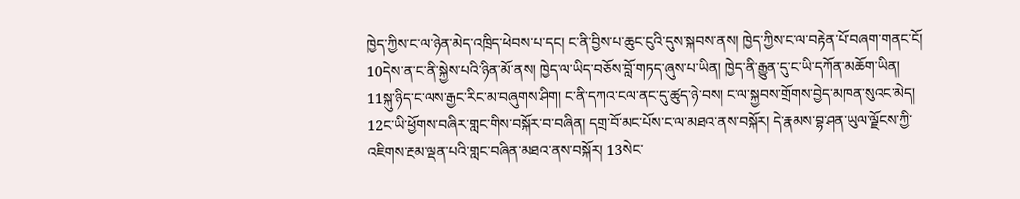ཁྱེད་ཀྱིས་ང་ལ་ཉེན་མེད་འཁྲིད་ཕེབས་པ་དང། ང་ནི་བྱིས་པ་ཆུང་ངུའི་དུས་སྐབས་ནས། ཁྱེད་ཀྱིས་ང་ལ་བརྟེན་པོ་བཞག་གནང་ངོ། 10དེས་ན་ང་ནི་སྐྱེས་པའི་ཉིན་མོ་ནས། ཁྱེད་ལ་ཡིད་བཅོས་བློ་གཏད་ཞུས་པ་ཡིན། ཁྱེད་ནི་རྒྱུན་དུ་ང་ཡི་དཀོན་མཆོག་ཡིན། 11སྐུ་ཉིད་ང་ལས་རྒྱང་རིང་མ་བཞུགས་ཤིག། ང་ནི་དཀའ་ངལ་ནང་དུ་ཚུད་ཉེ་བས། ང་ལ་སྐྱབས་གྲོགས་བྱེད་མཁན་སུའང་མེད། 12ང་ཡི་ཕྱོགས་བཞིར་གླང་གིས་བསྐོར་བ་བཞིན། དགྲ་བོ་མང་པོས་ང་ལ་མཐའ་ནས་བསྐོར། དེ་རྣམས་བྷ་ཤན་ཡུལ་ལྗོངས་ཀྱི་འཇིགས་རྔམ་ལྡན་པའི་གླང་བཞིན་མཐའ་ནས་བསྐོར། 13སེང་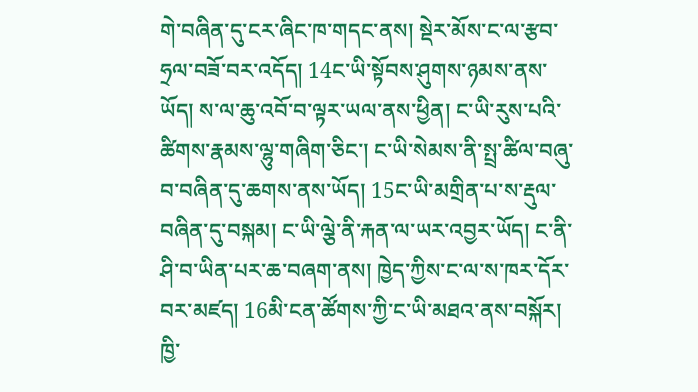གེ་བཞིན་དུ་ངར་ཞིང་ཁ་གདང་ནས། སྡེར་མོས་ང་ལ་རྩབ་ཧྲལ་བཟོ་བར་འདོད། 14ང་ཡི་སྟོབས་ཤུགས་ཉམས་ནས་ཡོད། ས་ལ་ཆུ་འབོ་བ་ལྟར་ཡལ་ནས་ཕྱིན། ང་ཡི་རུས་པའི་ཚིགས་རྣམས་ལྷུ་གཞིག་ཅིང་། ང་ཡི་སེམས་ནི་སྤྲ་ཚིལ་བཞུ་བ་བཞིན་དུ་ཆགས་ནས་ཡོད། 15ང་ཡི་མགྲིན་པ་ས་རྡུལ་བཞིན་དུ་བསྐམ། ང་ཡི་ལྕེ་ནི་རྐན་ལ་ཡར་འབྱར་ཡོད། ང་ནི་ཤི་བ་ཡིན་པར་ཆ་བཞག་ནས། ཁྱེད་ཀྱིས་ང་ལ་ས་ཁར་དོར་བར་མཛད། 16མི་ངན་ཚོགས་ཀྱི་ང་ཡི་མཐའ་ནས་བསྐོར། ཁྱི་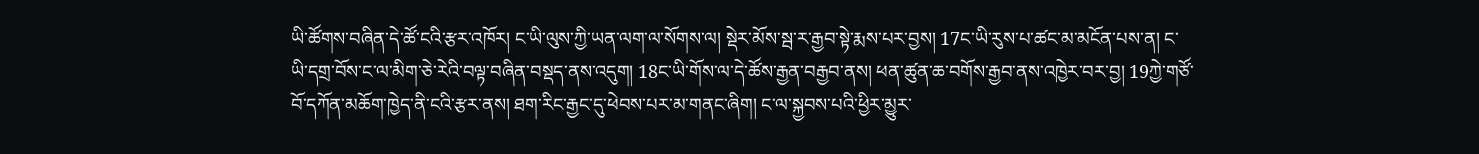ཡི་ཚོགས་བཞིན་དེ་ཚོ་ངའི་རྩར་འཁོར། ང་ཡི་ལུས་ཀྱི་ཡན་ལག་ལ་སོགས་ལ། སྡེར་མོས་སྦ་ར་རྒྱབ་སྟེ་རྨས་པར་བྱས། 17ང་ཡི་རུས་པ་ཚང་མ་མངོན་པས་ན། ང་ཡི་དགྲ་བོས་ང་ལ་མིག་ཅེ་རེའི་བལྟ་བཞིན་བསྡད་ནས་འདུག། 18ང་ཡི་གོས་ལ་དེ་ཚོས་རྒྱན་བརྒྱབ་ནས། ཕན་ཚུན་ཆ་བགོས་རྒྱབ་ནས་འཁྱེར་བར་བྱ། 19ཀྱེ་གཙོ་བོ་དཀོན་མཆོག་ཁྱེད་ནི་ངའི་རྩར་ནས། ཐག་རིང་རྒྱང་དུ་ཕེབས་པར་མ་གནང་ཞིག། ང་ལ་སྐྱབས་པའི་ཕྱིར་མྱུར་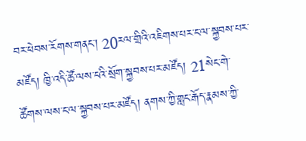བར་ཕེབས་རོགས་གནང་། 20རལ་གྲིའི་འཇིགས་པར་ང་ལ་སྐྱབས་པར་མཛོད། ཁྱི་འདི་ཚོ་ལས་ངའི་སྲོག་སྐྱབས་པར་མཛོད། 21སེང་གེ་ཚོགས་ལས་ང་ལ་སྐྱབས་པར་མཛོད། ནགས་ཀྱི་གླང་རྒོད་རྣམས་ཀྱི་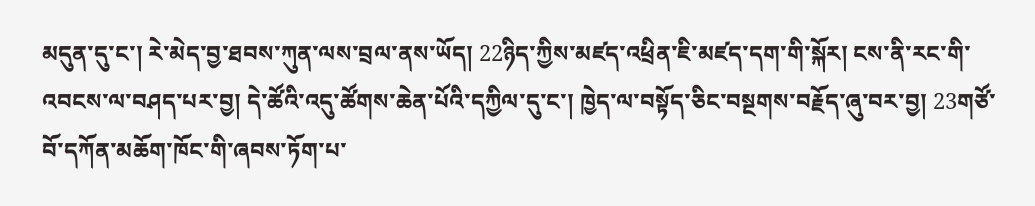མདུན་དུ་ང་། རེ་མེད་བྱ་ཐབས་ཀུན་ལས་བྲལ་ནས་ཡོད། 22ཉིད་ཀྱིས་མཛད་འཕྲིན་ཇི་མཛད་དག་གི་སྐོར། ངས་ནི་རང་གི་འབངས་ལ་བཤད་པར་བྱ། དེ་ཚོའི་འདུ་ཚོགས་ཆེན་པོའི་དཀྱིལ་དུ་ང་། ཁྱེད་ལ་བསྟོད་ཅིང་བསྔགས་བརྗོད་ཞུ་བར་བྱ། 23གཙོ་བོ་དཀོན་མཆོག་ཁོང་གི་ཞབས་ཏོག་པ་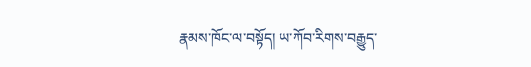རྣམས་ཁོང་ལ་བསྟོད། ཡ་ཀོབ་རིགས་བརྒྱུད་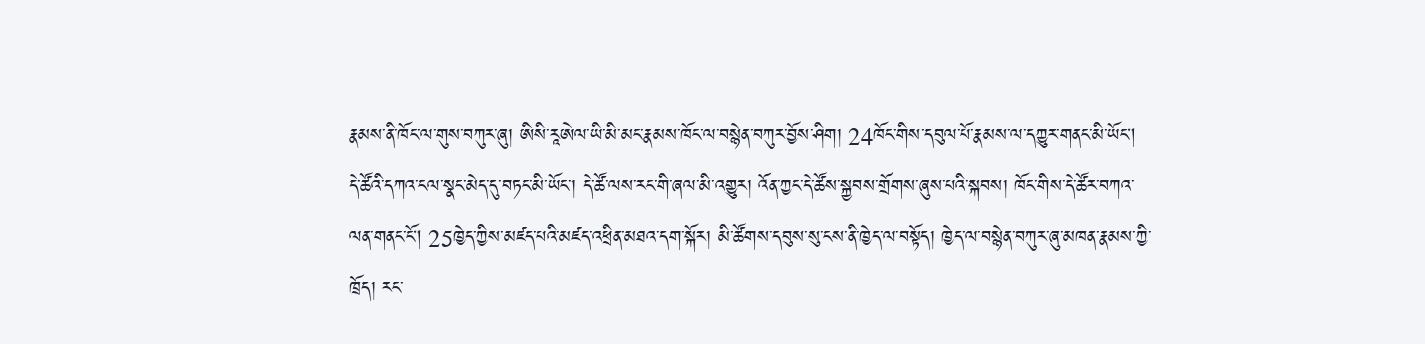རྣམས་ནི་ཁོང་ལ་གུས་བཀུར་ཞུ། ཨིསི་རཱཨེལ་ཡི་མི་མང་རྣམས་ཁོང་ལ་བསྙེན་བཀུར་བྱོས་ཤིག། 24ཁོང་གིས་དབུལ་པོ་རྣམས་ལ་དཀྱུར་གནང་མི་ཡོང། དེ་ཚོའི་དཀའ་ངལ་སྣང་མེད་དུ་བཏང་མི་ཡོང་། དེ་ཚོ་ལས་རང་གི་ཞལ་མི་འགྱུར། འོན་ཀྱང་དེ་ཚོས་སྐྱབས་གྲོགས་ཞུས་པའི་སྐབས། ཁོང་གིས་དེ་ཚོར་བཀའ་ལན་གནང་ངོ། 25ཁྱེད་ཀྱིས་མཛད་པའི་མཛད་འཕྲིན་མཐའ་དག་སྐོར། མི་ཚོགས་དབུས་སུ་ངས་ནི་ཁྱེད་ལ་བསྟོད། ཁྱེད་ལ་བསྙེན་བཀུར་ཞུ་མཁན་རྣམས་ཀྱི་ཁྲོད། རང་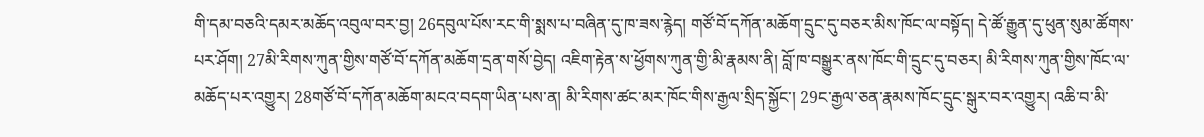གི་དམ་བཅའི་དམར་མཆོད་འབུལ་བར་བྱ། 26དབུལ་པོས་རང་གི་སྨས་པ་བཞིན་དུ་ཁ་ཟས་རྙེད། གཙོ་བོ་དཀོན་མཆོག་དྲུང་དུ་བཅར་མིས་ཁོང་ལ་བསྟོད། དེ་ཚོ་རྒྱུན་དུ་ཕུན་སུམ་ཚོགས་པར་ཤོག། 27མི་རིགས་ཀུན་གྱིས་གཙོ་བོ་དཀོན་མཆོག་དྲན་གསོ་བྱེད། འཇིག་རྟེན་ས་ཕྱོགས་ཀུན་གྱི་མི་རྣམས་ནི། བློ་ཁ་བསྒྱུར་ནས་ཁོང་གི་དྲུང་དུ་བཅར། མི་རིགས་ཀུན་གྱིས་ཁོང་ལ་མཆོད་པར་འགྱུར། 28གཙོ་བོ་དཀོན་མཆོག་མངའ་བདག་ཡིན་པས་ན། མི་རིགས་ཚང་མར་ཁོང་གིས་རྒྱལ་སྲིད་སྐྱོང་། 29ང་རྒྱལ་ཅན་རྣམས་ཁོང་དྲུང་སྒུར་བར་འགྱུར། འཆི་བ་མི་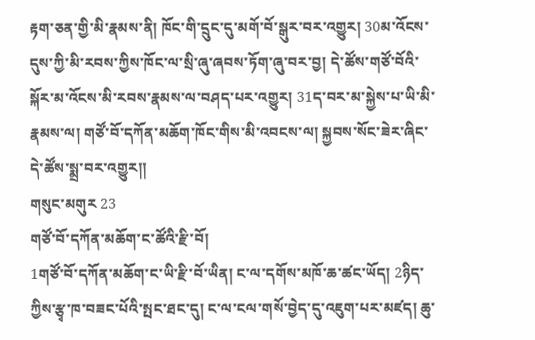རྟག་ཅན་གྱི་མི་རྣམས་ནི། ཁོང་གི་དྲུང་དུ་མགོ་བོ་སྒུར་བར་འགྱུར། 30མ་འོངས་དུས་ཀྱི་མི་རབས་ཀྱིས་ཁོང་ལ་སྲི་ཞུ་ཞབས་ཏོག་ཞུ་བར་བྱ། དེ་ཚོས་གཙོ་བོའི་སྐོར་མ་འོངས་མི་རབས་རྣམས་ལ་བཤད་པར་འགྱུར། 31ད་བར་མ་སྐྱེས་པ་ཡི་མི་རྣམས་ལ། གཙོ་བོ་དཀོན་མཆོག་ཁོང་གིས་མི་འབངས་ལ། སྐྱབས་སོང་ཟེར་ཞིང་དེ་ཚོས་སྨྲ་བར་འགྱུར༎
གསུང་མགུར 23
གཙོ་བོ་དཀོན་མཆོག་ང་ཚོའི་རྫི་བོ།
1གཙོ་བོ་དཀོན་མཆོག་ང་ཡི་རྫི་བོ་ཡིན། ང་ལ་དགོས་མཁོ་ཆ་ཚང་ཡོད། 2ཉིད་ཀྱིས་རྩྭ་ཁ་བཟང་པོའི་སྤང་ཐང་དུ། ང་ལ་ངལ་གསོ་བྱེད་དུ་འཇུག་པར་མཛད། ཆུ་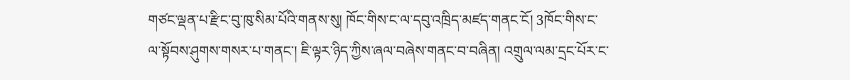གཙང་ལྡན་པ་རྫིང་བུ་ཁུ་སིམ་པོའི་གནས་སུ། ཁོང་གིས་ང་ལ་དབུ་འཁྲིད་མཛད་གནང་ངོ། 3ཁོང་གིས་ང་ལ་སྟོབས་ཤུགས་གསར་པ་གནང་། ཇི་ལྟར་ཉིད་ཀྱིས་ཞལ་བཞེས་གནང་བ་བཞིན། འགྲུལ་ལམ་དྲང་པོར་ང་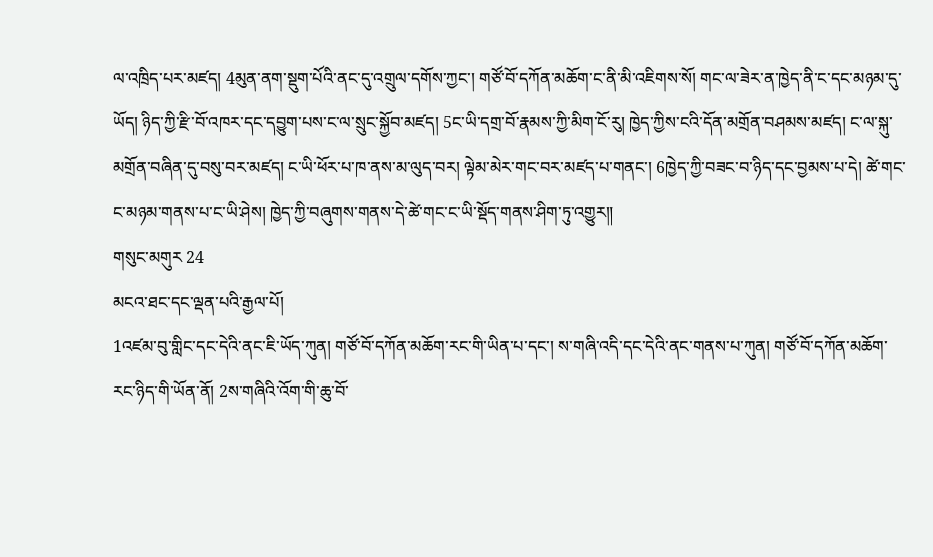ལ་འཁྲིད་པར་མཛད། 4མུན་ནག་སྡུག་པོའི་ནང་དུ་འགྲུལ་དགོས་ཀྱང་། གཙོ་བོ་དཀོན་མཆོག་ང་ནི་མི་འཇིགས་སོ། གང་ལ་ཟེར་ན་ཁྱེད་ནི་ང་དང་མཉམ་དུ་ཡོད། ཉིད་ཀྱི་རྫི་བོ་འཁར་དང་དབྱུག་པས་ང་ལ་སྲུང་སྐྱོབ་མཛད། 5ང་ཡི་དགྲ་བོ་རྣམས་ཀྱི་མིག་ངོ་རུ། ཁྱེད་ཀྱིས་ངའི་དོན་མགྲོན་བཤམས་མཛད། ང་ལ་སྐུ་མགྲོན་བཞིན་དུ་བསུ་བར་མཛད། ང་ཡི་ཕོར་པ་ཁ་ནས་མ་ལུད་བར། ལྟེམ་མེར་གང་བར་མཛད་པ་གནང་། 6ཁྱེད་ཀྱི་བཟང་བ་ཉིད་དང་བྱམས་པ་དེ། ཚེ་གང་ང་མཉམ་གནས་པ་ང་ཡི་ཤེས། ཁྱེད་ཀྱི་བཞུགས་གནས་དེ་ཚེ་གང་ང་ཡི་སྡོད་གནས་ཤིག་ཏུ་འགྱུར༎
གསུང་མགུར 24
མངའ་ཐང་དང་ལྡན་པའི་རྒྱལ་པོ།
1འཛམ་བུ་གླིང་དང་དེའི་ནང་ཇི་ཡོད་ཀུན། གཙོ་བོ་དཀོན་མཆོག་རང་གི་ཡིན་པ་དང་། ས་གཞི་འདི་དང་དེའི་ནང་གནས་པ་ཀུན། གཙོ་བོ་དཀོན་མཆོག་རང་ཉིད་གི་ཡོན་ནོ། 2ས་གཞིའི་འོག་གི་ཆུ་བོ་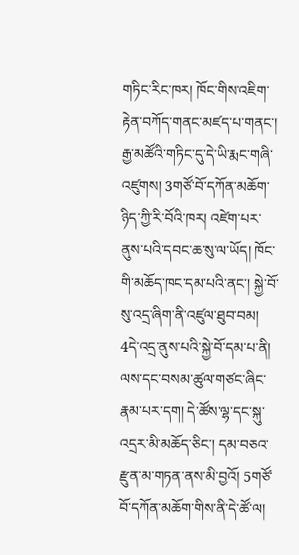གཏིང་རིང་ཁར། ཁོང་གིས་འཇིག་རྟེན་བཀོད་གནང་མཛད་པ་གནང་། རྒྱ་མཚོའི་གཏིང་དུ་དེ་ཡི་རྨང་གཞི་འཛུགས། 3གཙོ་བོ་དཀོན་མཆོག་ཉིད་ཀྱི་རི་བོའི་ཁར། འཛེག་པར་ནུས་པའི་དབང་ཆ་སུ་ལ་ཡོད། ཁོང་གི་མཆོད་ཁང་དམ་པའི་ནང་། སྐྱེ་བོ་སུ་འདྲ་ཞིག་ནི་འཛུལ་ཐུབ་བམ། 4དེ་འདྲ་ནུས་པའི་སྐྱེ་བོ་དམ་པ་ནི། ལས་དང་བསམ་ཚུལ་གཙང་ཞིང་རྣམ་པར་དག། དེ་ཚོས་ལྷ་དང་སྐུ་འདྲར་མི་མཆོད་ཅིང་། དམ་བཅའ་རྫུན་མ་གཏན་ནས་མི་བྱའོ། 5གཙོ་བོ་དཀོན་མཆོག་གིས་ནི་དེ་ཚོ་ལ།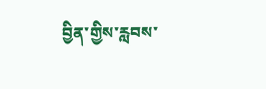བྱིན་གྱིས་རླབས་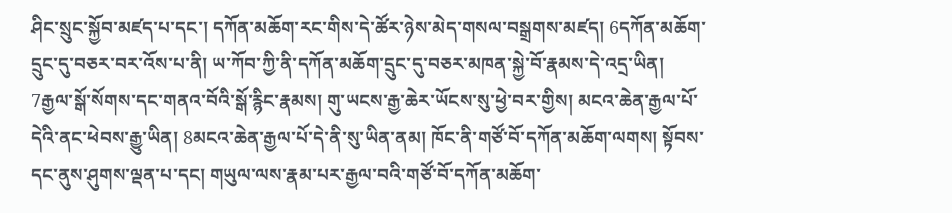ཤིང་སྲུང་སྐྱོབ་མཛད་པ་དང་། དཀོན་མཆོག་རང་གིས་དེ་ཚོར་ཉེས་མེད་གསལ་བསྒྲགས་མཛད། 6དཀོན་མཆོག་དྲུང་དུ་བཅར་བར་འོས་པ་ནི། ཡ་ཀོབ་ཀྱི་ནི་དཀོན་མཆོག་དྲུང་དུ་བཅར་མཁན་སྐྱེ་བོ་རྣམས་དེ་འདྲ་ཡིན། 7རྒྱལ་སྒོ་སོགས་དང་གནའ་བོའི་སྒོ་རྙིང་རྣམས། གུ་ཡངས་རྒྱ་ཆེར་ཡོངས་སུ་ཕྱེ་བར་གྱིས། མངའ་ཆེན་རྒྱལ་པོ་དེའི་ནང་ཕེབས་རྒྱུ་ཡིན། 8མངའ་ཆེན་རྒྱལ་པོ་དེ་ནི་སུ་ཡིན་ནམ། ཁོང་ནི་གཙོ་བོ་དཀོན་མཆོག་ལགས། སྟོབས་དང་ནུས་ཤུགས་ལྡན་པ་དང། གཡུལ་ལས་རྣམ་པར་རྒྱལ་བའི་གཙོ་བོ་དཀོན་མཆོག་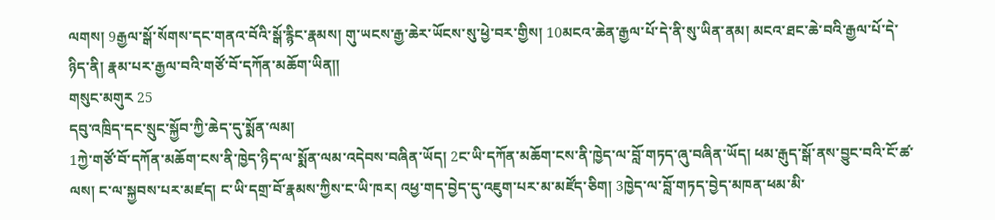ལགས། 9རྒྱལ་སྒོ་སོགས་དང་གནའ་བོའི་སྒོ་རྙིང་རྣམས། གུ་ཡངས་རྒྱ་ཆེར་ཡོངས་སུ་ཕྱེ་བར་གྱིས། 10མངའ་ཆེན་རྒྱལ་པོ་དེ་ནི་སུ་ཡིན་ནམ། མངའ་ཐང་ཆེ་བའི་རྒྱལ་པོ་དེ་ཉིད་ནི། རྣམ་པར་རྒྱལ་བའི་གཙོ་བོ་དཀོན་མཆོག་ཡིན༎
གསུང་མགུར 25
དབུ་འཁྲིད་དང་སྲུང་སྐྱོབ་ཀྱི་ཆེད་དུ་སྨོན་ལམ།
1ཀྱེ་གཙོ་བོ་དཀོན་མཆོག་ངས་ནི་ཁྱེད་ཉིད་ལ་སྨོན་ལམ་འདེབས་བཞིན་ཡོད། 2ང་ཡི་དཀོན་མཆོག་ངས་ནི་ཁྱེད་ལ་བློ་གཏད་ཞུ་བཞིན་ཡོད། ཕམ་རྒུད་སྒོ་ནས་བྱུང་བའི་ངོ་ཚ་ལས། ང་ལ་སྐྱབས་པར་མཛད། ང་ཡི་དགྲ་བོ་རྣམས་ཀྱིས་ང་ཡི་ཁར། འཕྱ་གད་བྱེད་དུ་འཇུག་པར་མ་མཛོད་ཅིག། 3ཁྱེད་ལ་བློ་གཏད་བྱེད་མཁན་ཕམ་མི་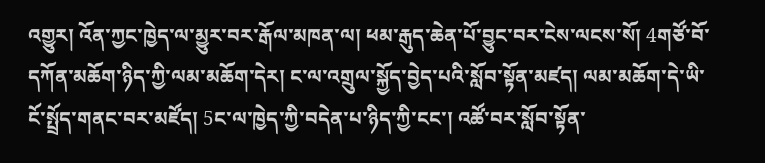འགྱུར། འོན་ཀྱང་ཁྱེད་ལ་མྱུར་བར་རྒོལ་མཁན་ལ། ཕམ་རྒུད་ཆེན་པོ་བྱུང་བར་ངེས་ལངས་སོ། 4གཙོ་བོ་དཀོན་མཆོག་ཉིད་ཀྱི་ལམ་མཆོག་དེར། ང་ལ་འགྲུལ་སྐྱོད་བྱེད་པའི་སློབ་སྟོན་མཛད། ལམ་མཆོག་དེ་ཡི་ངོ་སྤྲོད་གནང་བར་མཛོད། 5ང་ལ་ཁྱེད་ཀྱི་བདེན་པ་ཉིད་ཀྱི་ངང་། འཚོ་བར་སློབ་སྟོན་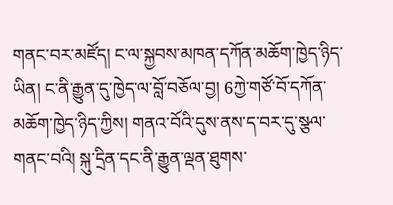གནང་བར་མཛོད། ང་ལ་སྐྱབས་མཁན་དཀོན་མཆོག་ཁྱེད་ཉིད་ཡིན། ང་ནི་རྒྱུན་དུ་ཁྱེད་ལ་བློ་བཅོལ་བྱ། 6ཀྱེ་གཙོ་བོ་དཀོན་མཆོག་ཁྱེད་ཉིད་ཀྱིས། གནའ་བོའི་དུས་ནས་ད་བར་དུ་སྩལ་གནང་བའི། སྐུ་དྲིན་དང་ནི་རྒྱུན་ལྡན་ཐུགས་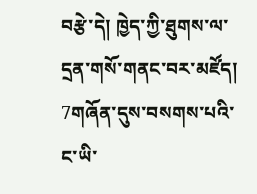བརྩེ་དེ། ཁྱེད་ཀྱི་ཐུགས་ལ་དྲན་གསོ་གནང་བར་མཛོད། 7གཞོན་དུས་བསགས་པའི་ང་ཡི་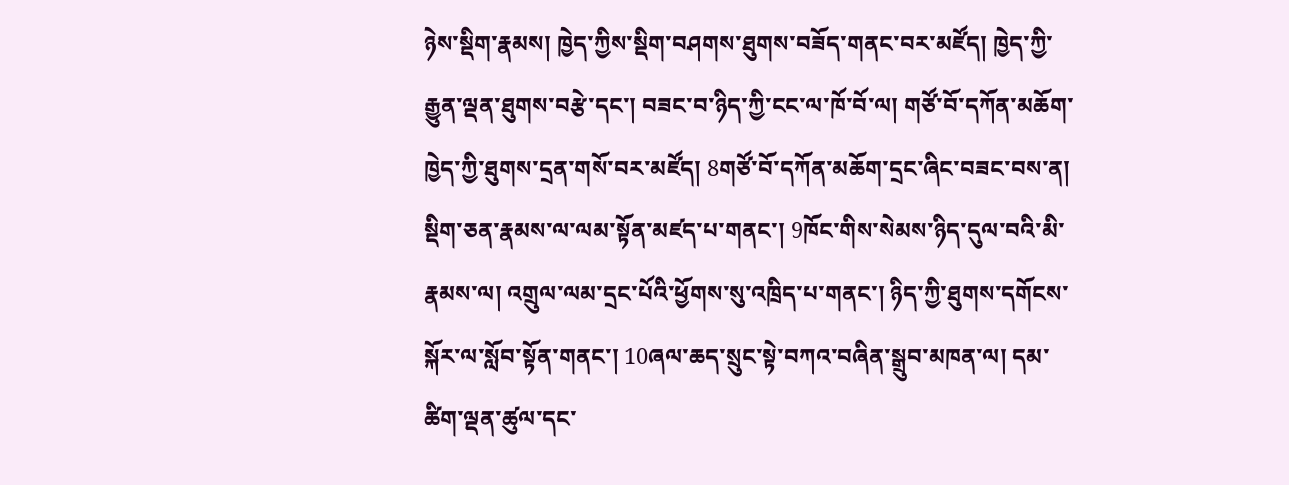ཉེས་སྡིག་རྣམས། ཁྱེད་ཀྱིས་སྡིག་བཤགས་ཐུགས་བཟོད་གནང་བར་མཛོད། ཁྱེད་ཀྱི་རྒྱུན་ལྡན་ཐུགས་བརྩེ་དང་། བཟང་བ་ཉིད་ཀྱི་ངང་ལ་ཁོ་བོ་ལ། གཙོ་བོ་དཀོན་མཆོག་ཁྱེད་ཀྱི་ཐུགས་དྲན་གསོ་བར་མཛོད། 8གཙོ་བོ་དཀོན་མཆོག་དྲང་ཞིང་བཟང་བས་ན། སྡིག་ཅན་རྣམས་ལ་ལམ་སྟོན་མཛད་པ་གནང་། 9ཁོང་གིས་སེམས་ཉིད་དུལ་བའི་མི་རྣམས་ལ། འགྲུལ་ལམ་དྲང་པོའི་ཕྱོགས་སུ་འཁྲིད་པ་གནང་། ཉིད་ཀྱི་ཐུགས་དགོངས་སྐོར་ལ་སློབ་སྟོན་གནང་། 10ཞལ་ཆད་སྲུང་སྟེ་བཀའ་བཞིན་སྒྲུབ་མཁན་ལ། དམ་ཚིག་ལྡན་ཚུལ་དང་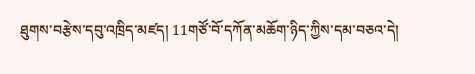ཐུགས་བརྩེས་དབུ་འཁྲིད་མཛད། 11གཙོ་བོ་དཀོན་མཆོག་ཉིད་ཀྱིས་དམ་བཅའ་དེ།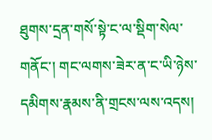ཐུགས་དྲན་གསོ་སྟེ་ང་ལ་སྡིག་སེལ་གནོང་། གང་ལགས་ཟེར་ན་ང་ཡི་ཉེས་དམིགས་རྣམས་ནི་གྲངས་ལས་འདས།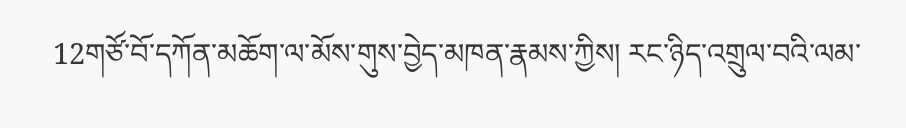12གཙོ་བོ་དཀོན་མཆོག་ལ་མོས་གུས་བྱེད་མཁན་རྣམས་ཀྱིས། རང་ཉིད་འགྲུལ་བའི་ལམ་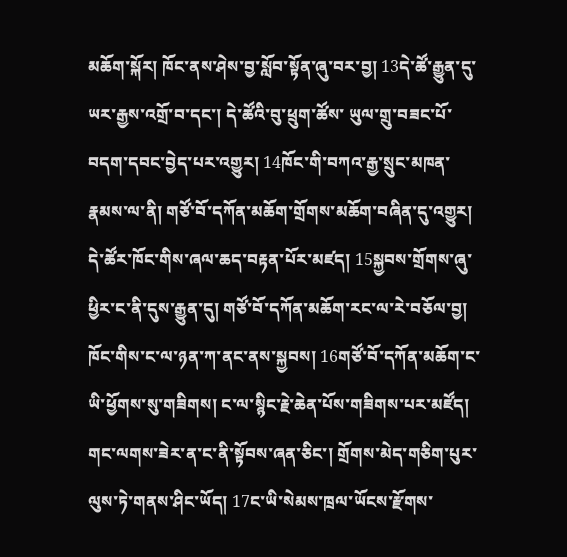མཆོག་སྐོར། ཁོང་ནས་ཤེས་བྱ་སློབ་སྟོན་ཞུ་བར་བྱ། 13དེ་ཚོ་རྒྱུན་དུ་ཡར་རྒྱས་འགྲོ་བ་དང་། དེ་ཚོའི་བུ་ཕྲུག་ཚོས་ ཡུལ་གྲུ་བཟང་པོ་བདག་དབང་བྱེད་པར་འགྱུར། 14ཁོང་གི་བཀའ་རྒྱ་སྲུང་མཁན་རྣམས་ལ་ནི། གཙོ་བོ་དཀོན་མཆོག་གྲོགས་མཆོག་བཞིན་དུ་འགྱུར། དེ་ཚོར་ཁོང་གིས་ཞལ་ཆད་བརྟན་པོར་མཛད། 15སྐྱབས་གྲོགས་ཞུ་ཕྱིར་ང་ནི་དུས་རྒྱུན་དུ། གཙོ་བོ་དཀོན་མཆོག་རང་ལ་རེ་བཅོལ་བྱ། ཁོང་གིས་ང་ལ་ཉན་ཀ་ནང་ནས་སྐྱབས། 16གཙོ་བོ་དཀོན་མཆོག་ང་ཡི་ཕྱོགས་སུ་གཟིགས། ང་ལ་སྙིང་རྗེ་ཆེན་པོས་གཟིགས་པར་མཛོད། གང་ལགས་ཟེར་ན་ང་ནི་སྟོབས་ཞན་ཅིང་། གྲོགས་མེད་གཅིག་པུར་ལུས་ཏེ་གནས་ཤིང་ཡོད། 17ང་ཡི་སེམས་ཁྲལ་ཡོངས་རྫོགས་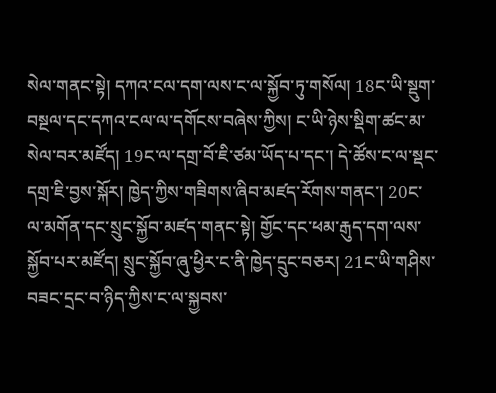སེལ་གནང་སྟེ། དཀའ་ངལ་དག་ལས་ང་ལ་སྐྱོབ་ཏུ་གསོལ། 18ང་ཡི་སྡུག་བསྔལ་དང་དཀའ་ངལ་ལ་དགོངས་བཞེས་ཀྱིས། ང་ཡི་ཉེས་སྡིག་ཚང་མ་སེལ་བར་མཛོད། 19ང་ལ་དགྲ་བོ་ཇི་ཙམ་ཡོད་པ་དང་། དེ་ཚོས་ང་ལ་སྡང་དགྲ་ཇི་བྱས་སྐོར། ཁྱེད་ཀྱིས་གཟིགས་ཞིབ་མཛད་རོགས་གནང་། 20ང་ལ་མགོན་དང་སྲུང་སྐྱོབ་མཛད་གནང་སྟེ། གྱོང་དང་ཕམ་རྒུད་དག་ལས་སྐྱོབ་པར་མཛོད། སྲུང་སྐྱོབ་ཞུ་ཕྱིར་ང་ནི་ཁྱེད་དྲུང་བཅར། 21ང་ཡི་གཤིས་བཟང་དྲང་བ་ཉིད་ཀྱིས་ང་ལ་སྐྱབས་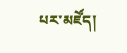པར་མཛོད།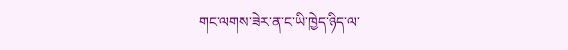གང་ལགས་ཟེར་ན་ང་ཡི་ཁྱེད་ཉིད་ལ་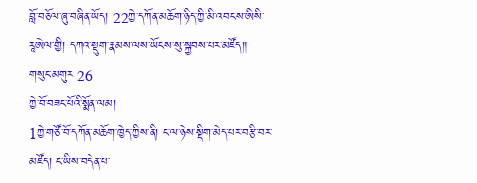བློ་བཅོལ་ཞུ་བཞིན་ཡོད། 22ཀྱེ་དཀོན་མཆོག་ཉིད་ཀྱི་མི་འབངས་ཨིསི་རཱཨེལ་གྱི། དཀའ་སྡུག་རྣམས་ལས་ཡོངས་སུ་སྐྱབས་པར་མཛོད༎
གསུང་མགུར 26
ཀྱེ་བོ་བཟང་པོའི་སྨོན་ལམ།
1ཀྱེ་གཙོ་བོ་དཀོན་མཆོག་ཁྱེད་ཀྱིས་ནི། ང་ལ་ཉེས་སྡིག་མེད་པར་བརྩི་བར་མཛོད། ང་ཡིས་བདེན་པ་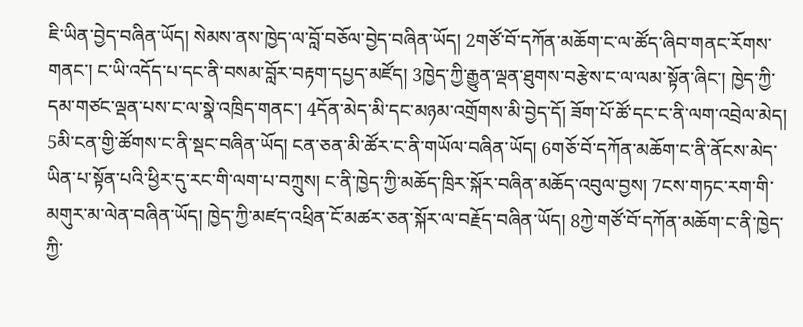ཇི་ཡིན་བྱེད་བཞིན་ཡོད། སེམས་ནས་ཁྱེད་ལ་བློ་བཅོལ་བྱེད་བཞིན་ཡོད། 2གཙོ་བོ་དཀོན་མཆོག་ང་ལ་ཚོད་ཞིབ་གནང་རོགས་གནང་། ང་ཡི་འདོད་པ་དང་ནི་བསམ་བློར་བརྟག་དཔྱད་མཛོད། 3ཁྱེད་ཀྱི་རྒྱུན་ལྡན་ཐུགས་བརྩེས་ང་ལ་ལམ་སྟོན་ཞིང་། ཁྱེད་ཀྱི་དམ་གཙང་ལྡན་པས་ང་ལ་སྣེ་འཁྲིད་གནང་། 4དོན་མེད་མི་དང་མཉམ་འགྲོགས་མི་བྱེད་དོ། ཟོག་པོ་ཚོ་དང་ང་ནི་ལག་འབྲེལ་མེད། 5མི་ངན་གྱི་ཚོགས་ང་ནི་སྡང་བཞིན་ཡོད། ངན་ཅན་མི་ཚོར་ང་ནི་གཡོལ་བཞིན་ཡོད། 6གཅོ་བོ་དཀོན་མཆོག་ང་ནི་ནོངས་མེད་ཡིན་པ་སྟོན་པའི་ཕྱིར་དུ་རང་གི་ལག་པ་བཀྲུས། ང་ནི་ཁྱེད་ཀྱི་མཆོད་ཁྲིར་སྐོར་བཞིན་མཆོད་འབུལ་བྱས། 7ངས་གཏང་རག་གི་མགུར་མ་ལེན་བཞིན་ཡོད། ཁྱེད་ཀྱི་མཛད་འཕྲིན་ངོ་མཚར་ཅན་སྐོར་ལ་བརྗོད་བཞིན་ཡོད། 8ཀྱེ་གཙོ་བོ་དཀོན་མཆོག་ང་ནི་ཁྱེད་ཀྱི་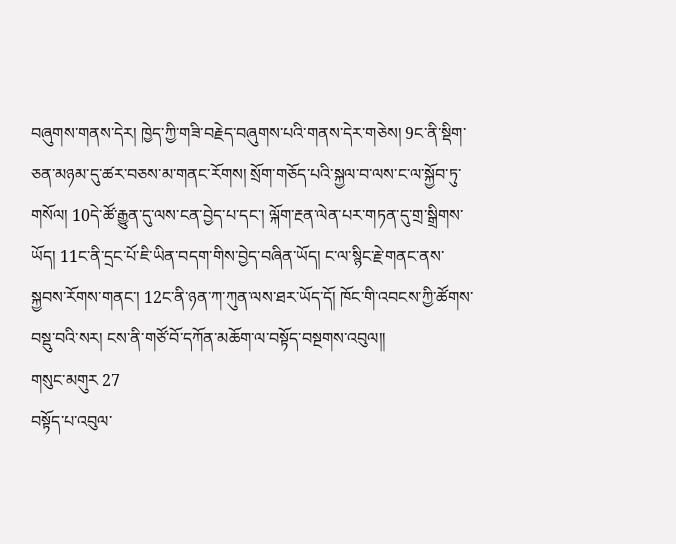བཞུགས་གནས་དེར། ཁྱེད་ཀྱི་གཟི་བརྗེད་བཞུགས་པའི་གནས་དེར་གཅེས། 9ང་ནི་སྡིག་ཅན་མཉམ་དུ་ཚར་བཅས་མ་གནང་རོགས། སྲོག་གཅོད་པའི་སྐྱལ་བ་ལས་ང་ལ་སྐྱོབ་ཏུ་གསོལ། 10དེ་ཚོ་རྒྱུན་དུ་ལས་ངན་བྱེད་པ་དང་། ལྐོག་རྔན་ལེན་པར་གཏན་དུ་གྲ་སྒྲིགས་ཡོད། 11ང་ནི་དྲང་པོ་ཇི་ཡིན་བདག་གིས་བྱེད་བཞིན་ཡོད། ང་ལ་སྙིང་རྗེ་གནང་ནས་སྐྱབས་རོགས་གནང་། 12ང་ནི་ཉན་ཀ་ཀུན་ལས་ཐར་ཡོད་དོ། ཁོང་གི་འབངས་ཀྱི་ཚོགས་བསྡུ་བའི་སར། ངས་ནི་གཙོ་བོ་དཀོན་མཆོག་ལ་བསྟོད་བསྔགས་འབུལ༎
གསུང་མགུར 27
བསྟོད་པ་འབུལ་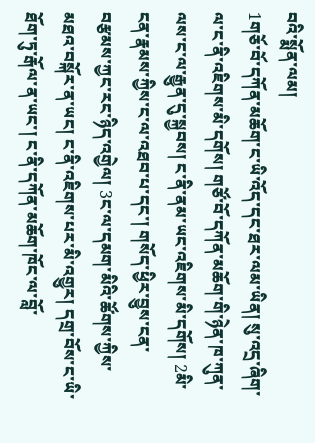བའི་སྨོན་ལམ།
1གཅོ་བོ་དཀོན་མཆོག་ང་ཡི་འོད་དང་ཐར་ལམ་ཡིན། སུ་འདྲ་ཞིག་ལ་ང་ནི་འཇིགས་མི་དགོས། གཙོ་བོ་དཀོན་མཆོག་གི་ཉེན་ཁ་ཀུན་ལས་ང་ལ་རྒྱུན་དུ་སྐྱབས། ང་ནི་ནམ་ཡང་འཇིགས་མི་དགོས། 2མི་ངན་རྣམས་ཀྱིས་ང་ལ་འཐབ་པ་དང་། གསོད་ཕྱིར་བྱུས་ངན་བརྩམས་ཀྱང་རང་ཉིད་འགྱེལ། 3ང་ལ་དམག་མིའི་ཚོགས་ཀྱིས་མཐའ་བསྐོར་ན་ཡང། ང་ནི་འཇིགས་པར་མི་འགྱུར། དགྲ་བོས་ང་ཡི་ཐོག་ཏུ་རྒོལ་ན་ཡང་། ང་ནི་དཀོན་མཆོག་ཁོང་ལ་བློ་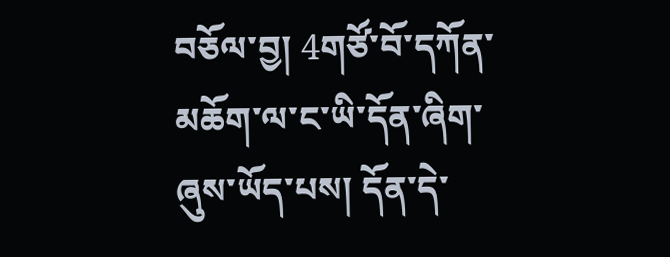བཅོལ་བྱ། 4གཙོ་བོ་དཀོན་མཆོག་ལ་ང་ཡི་དོན་ཞིག་ཞུས་ཡོད་པས། དོན་དེ་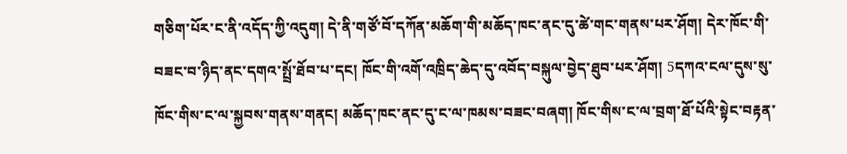གཅིག་པོར་ང་ནི་འདོད་ཀྱི་འདུག། དེ་ནི་གཙོ་བོ་དཀོན་མཆོག་གི་མཆོད་ཁང་ནང་དུ་ཚེ་གང་གནས་པར་ཤོག། དེར་ཁོང་གི་བཟང་བ་ཉིད་ནང་དགའ་སྤྲོ་ཐོབ་པ་དང། ཁོང་གི་འགོ་འཁྲིད་ཆེད་དུ་འབོད་བསྐུལ་བྱེད་ཐུབ་པར་ཤོག། 5དཀའ་ངལ་དུས་སུ་ཁོང་གིས་ང་ལ་སྐྱབས་གནས་གནང། མཆོད་ཁང་ནང་དུ་ང་ལ་ཁམས་བཟང་བཞག། ཁོང་གིས་ང་ལ་བྲག་ཐོ་པོའི་སྟེང་བརྟན་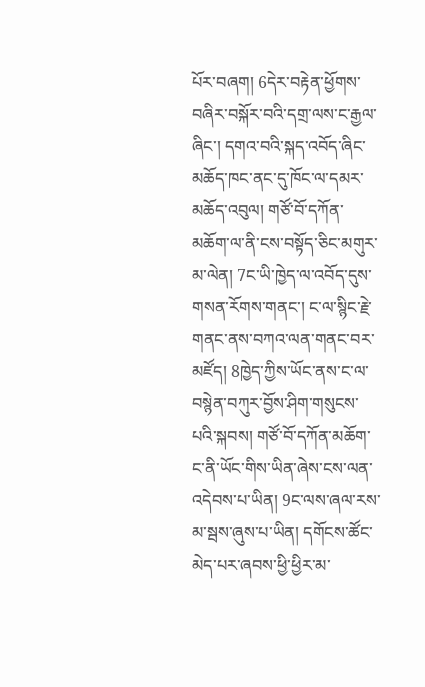པོར་བཞག། 6དེར་བརྟེན་ཕྱོགས་བཞིར་བསྐོར་བའི་དགྲ་ལས་ང་རྒྱལ་ཞིང་། དགའ་བའི་སྐད་འབོད་ཞིང་མཆོད་ཁང་ནང་དུ་ཁོང་ལ་དམར་མཆོད་འབུལ། གཙོ་བོ་དཀོན་མཆོག་ལ་ནི་ངས་བསྟོད་ཅིང་མགུར་མ་ལེན། 7ང་ཡི་ཁྱེད་ལ་འབོད་དུས་གསན་རོགས་གནང་། ང་ལ་སྙིང་རྗེ་གནང་ནས་བཀའ་ལན་གནང་བར་མཛོད། 8ཁྱེད་ཀྱིས་ཡོང་ནས་ང་ལ་བསྙེན་བཀུར་བྱོས་ཤིག་གསུངས་པའི་སྐབས། གཙོ་བོ་དཀོན་མཆོག་ང་ནི་ཡོང་གིས་ཡིན་ཞེས་ངས་ལན་འདེབས་པ་ཡིན། 9ང་ལས་ཞལ་རས་མ་སྦས་ཞུས་པ་ཡིན། དགོངས་ཚོང་མེད་པར་ཞབས་ཕྱི་ཕྱིར་མ་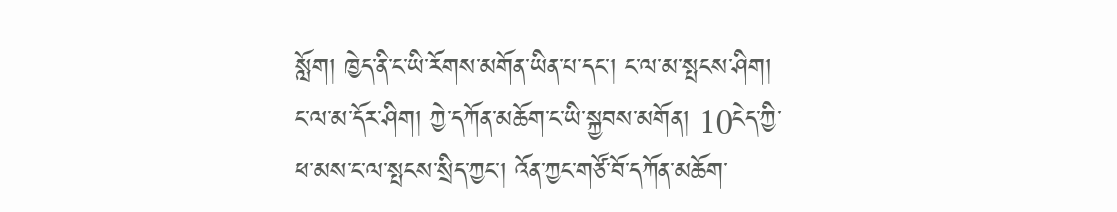སློག། ཁྱེད་ནི་ང་ཡི་རོགས་མགོན་ཡིན་པ་དང་། ང་ལ་མ་སྤངས་ཤིག། ང་ལ་མ་དོར་ཤིག། ཀྱེ་དཀོན་མཆོག་ང་ཡི་སྐྱབས་མགོན། 10ངེད་ཀྱི་ཕ་མས་ང་ལ་སྤངས་སྲིད་ཀྱང་། འོན་ཀྱང་གཙོ་བོ་དཀོན་མཆོག་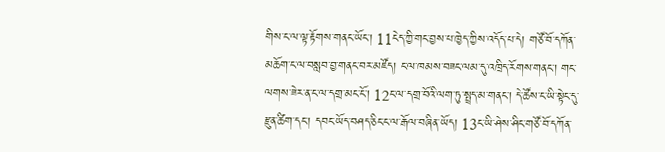གིས་ང་ལ་ལྟ་རྟོགས་གནང་ཡོང་། 11ངེད་ཀྱི་གང་བྱས་པ་ཁྱེད་ཀྱིས་འདོད་པ་དེ། གཙོ་བོ་དཀོན་མཆོག་ང་ལ་བསླབ་བྱ་གནང་བར་མཛོད། ང་ལ་ཁམས་བཟང་ལམ་དུ་འཁྲིད་རོགས་གནང་། གང་ལགས་ཟེར་ན་ང་ལ་དགྲ་མང་ངོ་། 12ང་ལ་དགྲ་བོའི་ལག་ཏུ་སྤྲད་མ་གནང་། དེ་ཚོས་ང་ཡི་སྟེང་དུ་རྫུན་ཚིག་དང་། དབང་ཡོད་བཤད་ཅིང་ང་ལ་རྒོལ་བཞིན་ཡོད། 13ང་ཡི་ཤེས་ཤིང་གཙོ་བོ་དཀོན་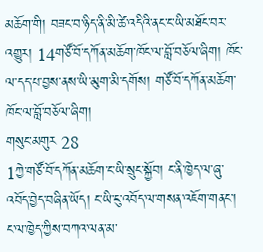མཆོག་གི། བཟང་བ་ཉིད་ནི་མི་ཚེ་འདིའི་ནང་ང་ཡི་མཐོང་བར་འགྱུར། 14གཙོ་བོ་དཀོན་མཆོག་ཁོང་ལ་བློ་བཅོལ་ཞིག། ཁོང་ལ་དད་པ་བྱས་ནས་ཡི་མུག་མི་དགོས། གཙོ་བོ་དཀོན་མཆོག་ཁོང་ལ་བློ་བཅོལ་ཞིག།
གསུང་མགུར 28
1ཀྱེ་གཙོ་བོ་དཀོན་མཆོག་ང་ཡི་སྲུང་སྐྱོབ། ང་ནི་ཁྱེད་ལ་ཞུ་འབོད་བྱེད་བཞིན་ཡོད། ང་ཡི་ངུ་འབོད་ལ་གསན་འཇོག་གནང་། ང་ལ་ཁྱེད་ཀྱིས་བཀའ་ལན་མ་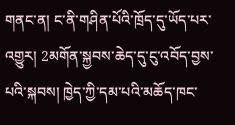གནང་ན། ང་ནི་གཤིན་པོའི་ཁྲོད་དུ་ཡོད་པར་འགྱུར། 2མགོན་སྐྱབས་ཆེད་དུ་ངུ་འབོད་བྱས་པའི་སྐབས། ཁྱེད་ཀྱི་དམ་པའི་མཆོད་ཁང་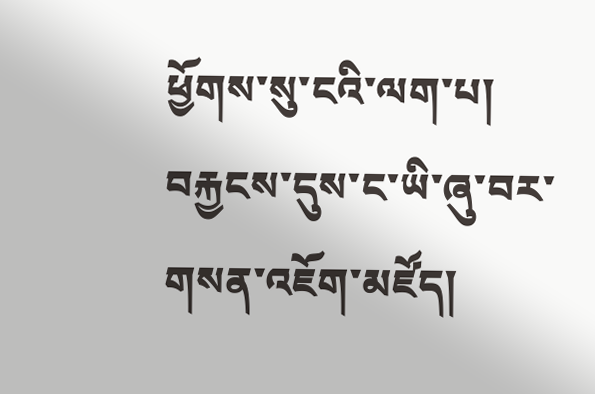ཕྱོགས་སུ་ངའི་ལག་པ། བརྐྱངས་དུས་ང་ཡི་ཞུ་བར་གསན་འཇོག་མཛོད།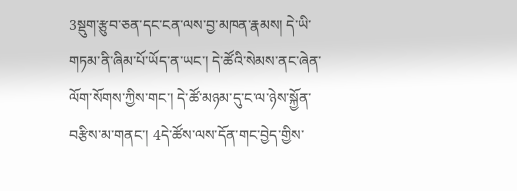3སྡུག་རྩུབ་ཅན་དང་ངན་ལས་བྱ་མཁན་རྣམས། དེ་ཡི་གཏམ་ནི་ཞིམ་པོ་ཡོད་ན་ཡང་། དེ་ཚོའི་སེམས་ནང་ཞེན་ལོག་སོགས་ཀྱིས་གང་། དེ་ཚོ་མཉམ་དུ་ང་ལ་ཉེས་སྐྱོན་བརྩིས་མ་གནང་། 4དེ་ཚོས་ལས་དོན་གང་བྱེད་གྱིས་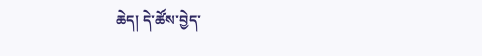ཆེད། དེ་ཚོས་བྱེད་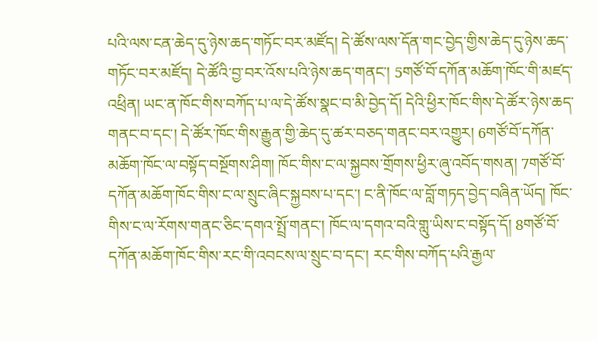པའི་ལས་ངན་ཆེད་དུ་ཉེས་ཆད་གཏོང་བར་མཛོད། དེ་ཚོས་ལས་དོན་གང་བྱེད་གྱིས་ཆེད་དུ་ཉེས་ཆད་གཏོང་བར་མཛོད། དེ་ཚོའི་བྱ་བར་འོས་པའི་ཉེས་ཆད་གནང་། 5གཙོ་བོ་དཀོན་མཆོག་ཁོང་གི་མཛད་འཕྲིན། ཡང་ན་ཁོང་གིས་བཀོད་པ་ལ་དེ་ཚོས་སྣང་བ་མི་བྱེད་དོ། དེའི་ཕྱིར་ཁོང་གིས་དེ་ཚོར་ཉེས་ཆད་གནང་བ་དང་། དེ་ཚོར་ཁོང་གིས་རྒྱུན་གྱི་ཆེད་དུ་ཚར་བཅད་གནང་བར་འགྱུར། 6གཙོ་བོ་དཀོན་མཆོག་ཁོང་ལ་བསྟོད་བསྔོགས་ཤིག། ཁོང་གིས་ང་ལ་སྐྱབས་གྲོགས་ཕྱིར་ཞུ་འབོད་གསན། 7གཙོ་བོ་དཀོན་མཆོག་ཁོང་གིས་ང་ལ་སྲུང་ཞིང་སྐྱབས་པ་དང་། ང་ནི་ཁོང་ལ་བློ་གཏད་བྱེད་བཞིན་ཡོད། ཁོང་གིས་ང་ལ་རོགས་གནང་ཅིང་དགའ་སྤྲོ་གནང་། ཁོང་ལ་དགའ་བའི་གླུ་ཡིས་ང་བསྟོད་དོ། 8གཙོ་བོ་དཀོན་མཆོག་ཁོང་གིས་རང་གི་འབངས་ལ་སྲུང་བ་དང་། རང་གིས་བཀོད་པའི་རྒྱལ་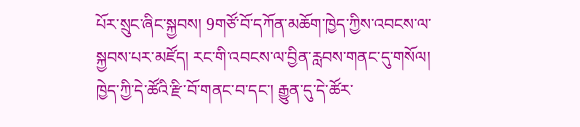པོར་སྲུང་ཞིང་སྐྱབས། 9གཙོ་བོ་དཀོན་མཆོག་ཁྱེད་ཀྱིས་འབངས་ལ་སྐྱབས་པར་མཛོད། རང་གི་འབངས་ལ་བྱིན་རླབས་གནང་དུ་གསོལ། ཁྱེད་ཀྱི་དེ་ཚོའི་རྫི་བོ་གནང་བ་དང་། རྒྱུན་དུ་དེ་ཚོར་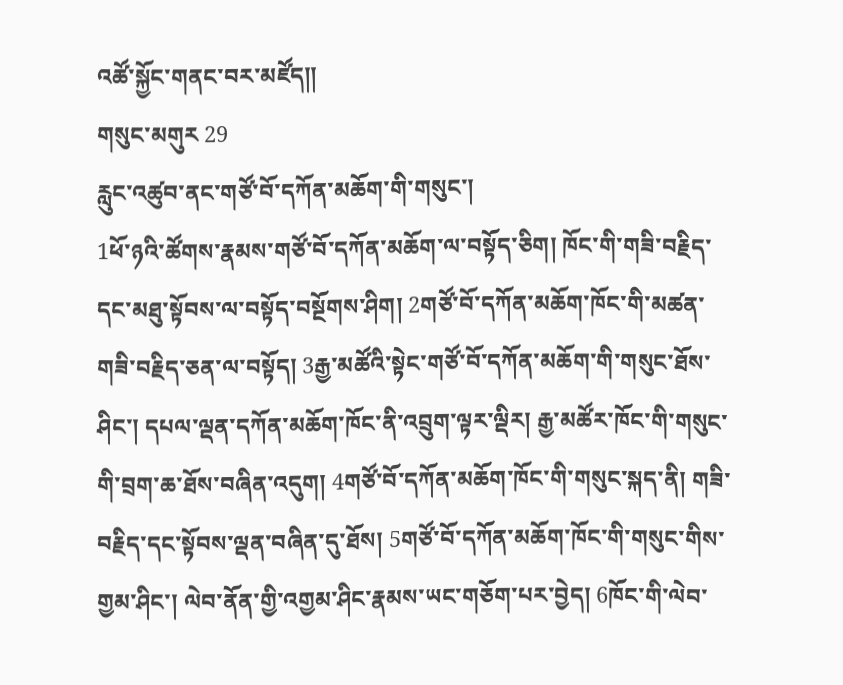འཚོ་སྐྱོང་གནང་བར་མཛོད༎
གསུང་མགུར 29
རླུང་འཚུབ་ནང་གཙོ་བོ་དཀོན་མཆོག་གི་གསུང་།
1ཕོ་ཉའི་ཚོགས་རྣམས་གཙོ་བོ་དཀོན་མཆོག་ལ་བསྟོད་ཅིག། ཁོང་གི་གཟི་བརྗིད་དང་མཐུ་སྟོབས་ལ་བསྟོད་བསྔོགས་ཤིག། 2གཙོ་བོ་དཀོན་མཆོག་ཁོང་གི་མཚན་གཟི་བརྗིད་ཅན་ལ་བསྟོད། 3རྒྱ་མཚོའི་སྟེང་གཙོ་བོ་དཀོན་མཆོག་གི་གསུང་ཐོས་ཤིང་། དཔལ་ལྡན་དཀོན་མཆོག་ཁོང་ནི་འབྲུག་ལྟར་ལྡིར། རྒྱ་མཚོར་ཁོང་གི་གསུང་གི་བྲག་ཆ་ཐོས་བཞིན་འདུག། 4གཙོ་བོ་དཀོན་མཆོག་ཁོང་གི་གསུང་སྐད་ནི། གཟི་བརྗིད་དང་སྟོབས་ལྡན་བཞིན་དུ་ཐོས། 5གཙོ་བོ་དཀོན་མཆོག་ཁོང་གི་གསུང་གིས་གྱམ་ཤིང་། ལེབ་ནོན་གྱི་འགྱམ་ཤིང་རྣམས་ཡང་གཅོག་པར་བྱེད། 6ཁོང་གི་ལེབ་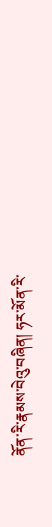ནོན་རི་རྣམས་བེའུ་བཞིན། ཧར་མོན་རི་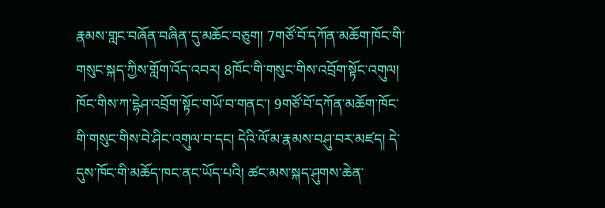རྣམས་གླང་བཞོན་བཞིན་དུ་མཆོང་བཅུག། 7གཙོ་བོ་དཀོན་མཆོག་ཁོང་གི་གསུང་སྐད་ཀྱིས་གློག་འོད་འབར། 8ཁོང་གི་གསུང་གིས་འབྲོག་སྟོང་འགུལ། ཁོང་གིས་ཀ་དྷེཤ་འབྲོག་སྟོང་གཡོ་བ་གནང་། 9གཙོ་བོ་དཀོན་མཆོག་ཁོང་གི་གསུང་གིས་བེ་ཤིང་འགུལ་བ་དང། དེའི་ལོ་མ་རྣམས་བཤུ་བར་མཛད། དེ་དུས་ཁོང་གི་མཆོད་ཁང་ནང་ཡོད་པའི། ཚང་མས་སྐད་ཤུགས་ཆེན་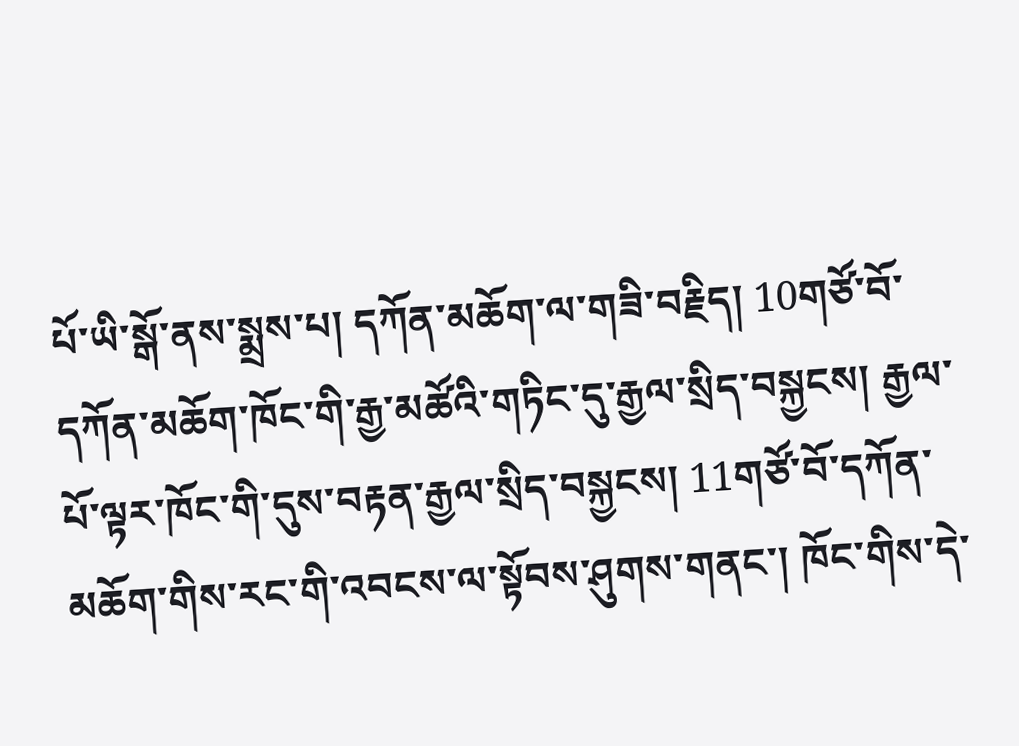པོ་ཡི་སྒོ་ནས་སྨྲས་པ། དཀོན་མཆོག་ལ་གཟི་བརྗིད། 10གཙོ་བོ་དཀོན་མཆོག་ཁོང་གི་རྒྱ་མཚོའི་གཏིང་དུ་རྒྱལ་སྲིད་བསྐྱངས། རྒྱལ་པོ་ལྟར་ཁོང་གི་དུས་བརྟན་རྒྱལ་སྲིད་བསྐྱངས། 11གཙོ་བོ་དཀོན་མཆོག་གིས་རང་གི་འབངས་ལ་སྟོབས་ཤུགས་གནང་། ཁོང་གིས་དེ་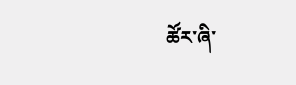ཚོར་ཞི་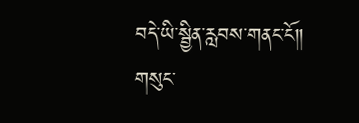བདེ་ཡི་སྦྱིན་རླབས་གནང་ངོ༎
གསུང་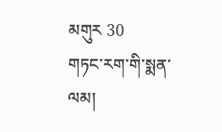མགུར 30
གཏང་རག་གི་སྨན་ལམ།